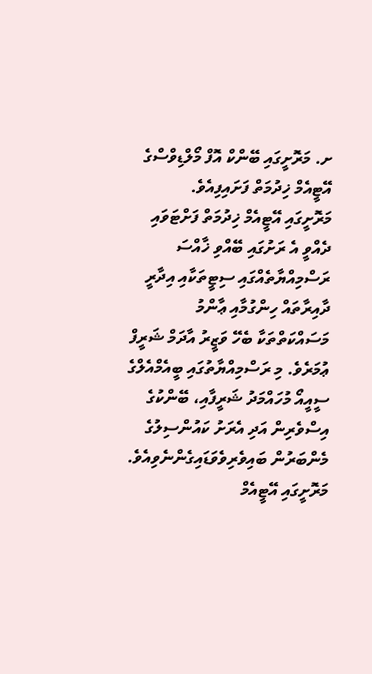ށ. މަރޮށީގައި ބޭންކް އޮފް މޯލްޑިވްސްގެ އޭޓީއެމް ޚިދުމަތް ފަށައިފިއެވެ.
މަރޮށީގައި އޭޓީއެމް ޚިދުމަތް ފަށްޓަވައި ދެއްވީ އެ ރަށުގައި ބޭއްވި ޚާއްސަ ރަސްމިއްޔާތެއްގައި ސިޓީތަކާއި އިދާރީ ދާއިރާތައް ހިންގުމާއި ޢާންމު މަސައްކަތްތަކާ ބެހޭ ވަޒީރު އާދަމް ޝަރީފް ޢުމަރެވެ. މި ރަސްމިއްޔާތުގައި ބީއެމްއެލްގެ ސީއީއޯ މުހައްމަދު ޝަރީފާއި، ބޭންކުގެ އިސްވެރިން އަދި އެރަށު ކައުންސިލުގެ މެންބަރުން ބައިވެރިވެވަޑައިގެންނެވިއެވެ.
މަރޮށީގައި އޭޓީއެމް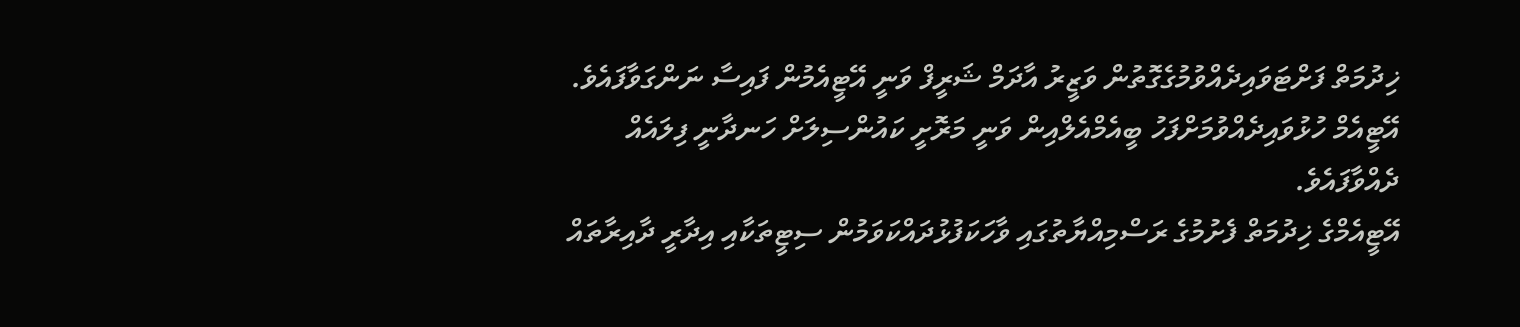ޚިދުމަތް ފަށްޓަވައިދެއްވުމުގެގޮތުން ވަޒީރު އާދަމް ޝަރީފް ވަނީ އޭޓީއެމުން ފައިސާ ނަންގަވާފައެވެ. އޭޓީއެމް ހުޅުވައިދެއްވުމަށްފަހު ބީއެމްއެލްއިން ވަނީ މަރޮށީ ކައުންސިލަށް ހަނދާނީ ފިލައެއް ދެއްވާފައެވެ.
އޭޓީއެމްގެ ޚިދުމަތް ފެށުމުގެ ރަސްމިއްޔާތުގައި ވާހަކަފުޅުދައްކަވަމުން ސިޓީތަކާއި އިދާރީ ދާއިރާތައް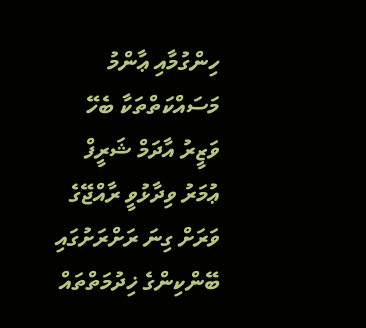ހިންގުމާއި ޢާންމު މަސައްކަތްތަކާ ބެހޭ ވަޒީރު އާދަމް ޝަރީފް ޢުމަރު ވިދާޅުވީ ރާއްޖޭގެ ވަރަށް ގިނަ ރަށްރަށުގައި ބޭންކިންގެ ޚިދުމަތްތައް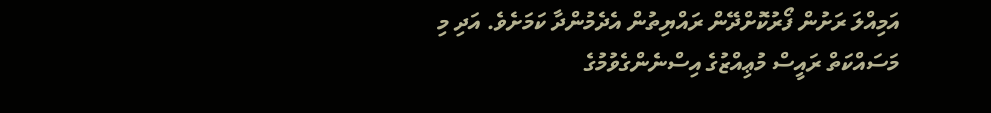އަމިއްލަ ރަށުން ފޯރުކޮށްދޭން ރައްޔިތުން އެދެމުންދާ ކަމަށެވެ. އަދި މި މަސައްކަތް ރައީސް މުޢިއްޒުގެ އިސްނެންގެވުމުގެ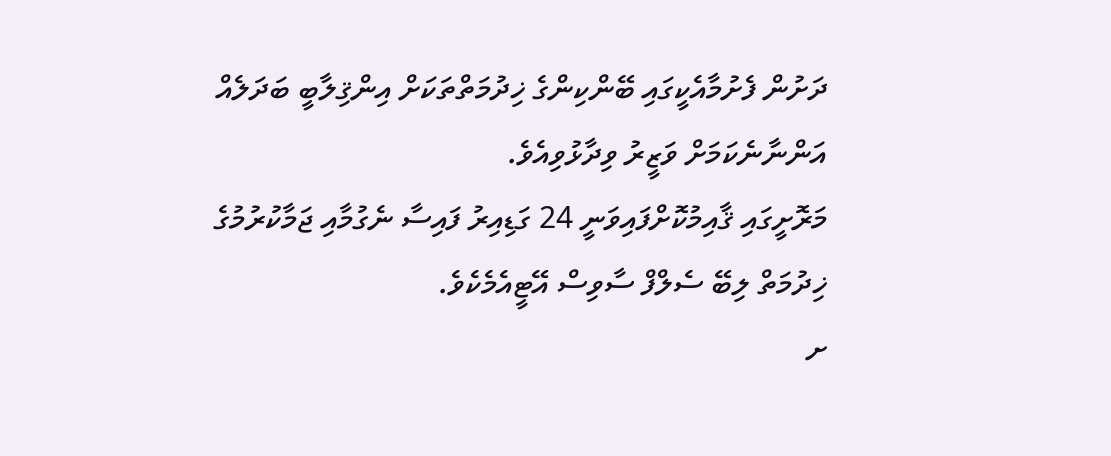ދަށުން ފެށުމާއެކީގައި ބޭންކިންގެ ޚިދުމަތްތަކަށް އިންޤިލާބީ ބަދަލެއް އަންނާނެކަމަށް ވަޒީރު ވިދާޅުވިއެވެ.
މަރޮށީގައި ޤާއިމުކޮށްފައިވަނީ 24 ގަޑިއިރު ފައިސާ ނެގުމާއި ޖަމާކުރުމުގެ ޚިދުމަތް ލިބޭ ސެލްފް ސާވިސް އޭޓީއެމެކެވެ.
ށ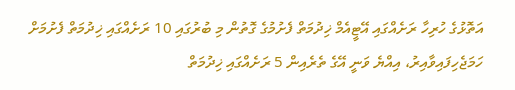އަތޮޅުގެ ހުރިހާ ރަށެއްގައި އޭޓީއެމް ޚިދުމަތް ފެށުމުގެ ގޮތުން މި ބުރުގައި 10 ރަށެއްގައި ޚިދުމަތް ފެށުމަށް ހަމަޖެހިފައިވާއިރު، އިއްޔެ ވަނީ އޭގެ ތެރެއިން 5 ރަށެއްގައި ޚިދުމަތް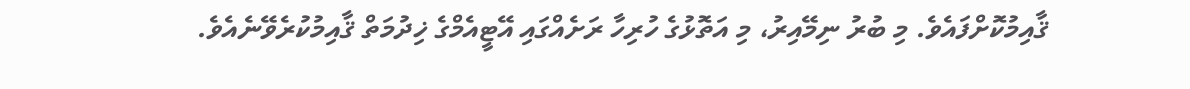ޤާއިމުކޮށްފައެވެ. މި ބުރު ނިމޭއިރު، މި އަތޮޅުގެ ހުރިހާ ރަށެއްގައި އޭޓީއެމްގެ ޚިދުމަތް ޤާއިމުކުރެވޭނެއެވެ.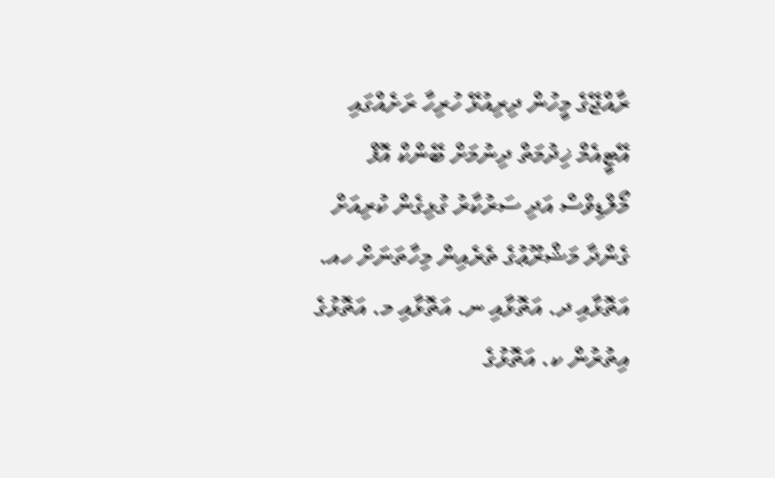ރާއްޖޭގެ މީހުން ދިރިއުޅޭ ހުރިހާ ރަށެއްގައި އޭޓީއެމް ޚިދުމަތް ދިނުމަށް ބޭންކް އޮފް މޯލްޑިވްސް އަދި ސަރުކާރު ގުޅިގެން ކުރިއަށް ގެންދާ މަޝްރޫޢުގެ ތެރެއިން މިހާތަނަށް ހއ. އަތޮޅާއި ދ. އަތޮޅާއި ނ. އަތޮޅާއި މ. އަތޮޅުގެ އިތުރުން ކ. އަތޮޅުގެ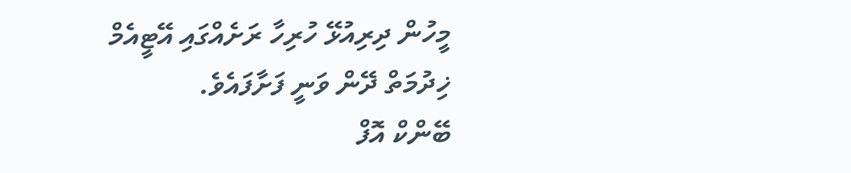މީހުން ދިރިއުޅޭ ހުރިހާ ރަށެއްގައި އޭޓީއެމް ޚިދުމަތް ދޭން ވަނީ ފަށާފައެވެ.
ބޭންކް އޮފް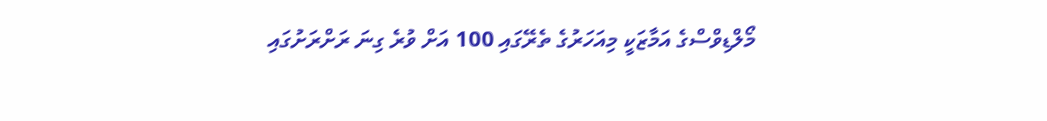މޯލްޑިވްސްގެ އަމާޒަކީ މިއަހަރުގެ ތެރޭގައި 100 އަށް ވުރެ ގިނަ ރަށްރަށުގައި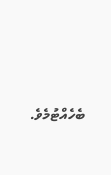ބެހެއްޓުމެވެ.